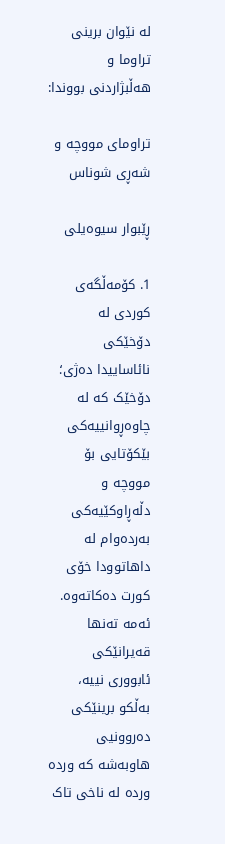لە نێوان برینی تراوما و هەڵبژاردنی بووندا:

تراومای مووچە و شەڕی شوناس

ڕێبوار سیوەیلی

1. کۆمەڵگەی کوردی لە دۆخێکی نائاساییدا دەژی؛ دۆخێک کە لە چاوەڕوانییەکی بێکۆتایی بۆ مووچە و دڵەڕاوکێیەکی بەردەوام لە داهاتوودا خۆی کورت دەکاتەوە. ئەمە تەنها قەیرانێکی ئابووری نییە، بەڵکو برینێکی دەروونیی هاوبەشە کە وردە وردە لە ناخی تاک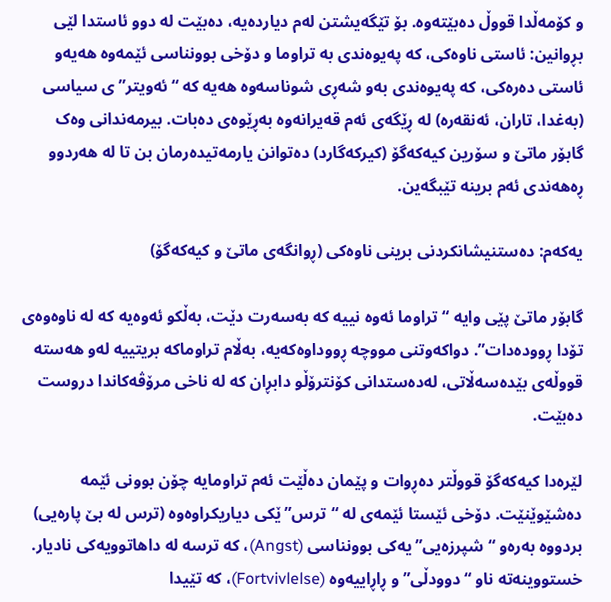و کۆمەڵدا قووڵ دەبێتەوە. بۆ تێگەیشتن لەم دیاردەیە، دەبێت لە دوو ئاستدا لێی بڕوانین: ئاستی ناوەکی، کە پەیوەندی بە تراوما و دۆخی بوونناسی ئێمەوە هەیەو ئاستی دەرەکی، کە پەیوەندی بەو شەڕی شوناسەوە هەیە کە “ئەویتر”ی سیاسی (بەغدا، تاران، ئەنقەرە) لە ڕێگەی ئەم قەیرانەوە بەڕێوەی دەبات. بیرمەندانی وەک گابۆر ماتێ و سۆرین كیەكەگۆ (كیركەگارد) دەتوانن یارمەتیدەرمان بن تا لە هەردوو ڕەهەندی ئەم برینە تێبگەین.

یەکەم: دەستنیشانکردنی برینی ناوەکی (ڕوانگەی ماتێ و كیەكەگۆ)

گابۆر ماتێ پێی وایە “تراوما ئەوە نییە کە بەسەرت دێت، بەڵکو ئەوەیە کە لە ناوەوەی تۆدا ڕوودەدات”. دواکەوتنی مووچە ڕووداوەکەیە، بەڵام تراوماکە بریتییە لەو هەستە قووڵەی بێدەسەڵاتی، لەدەستدانی کۆنترۆڵو دابڕان کە لە ناخی مرۆڤەکاندا دروست دەبێت.

لێرەدا كیەكەگۆ قووڵتر دەڕوات و پێمان دەڵێت ئەم تراومایە چۆن بوونی ئێمە دەشێوێنێت. دۆخی ئێستا ئێمەی لە “ترس”ێکی دیاریکراوەوە (ترس لە بێ پارەیی) بردووە بەرەو “شپرزەیی”یەکی بوونناسی (Angst)، کە ترسە لە داهاتوویەکی نادیار. خستووینەتە ناو “دوودڵی” و ڕاڕاییەوە (Fortvivlelse)، کە تێیدا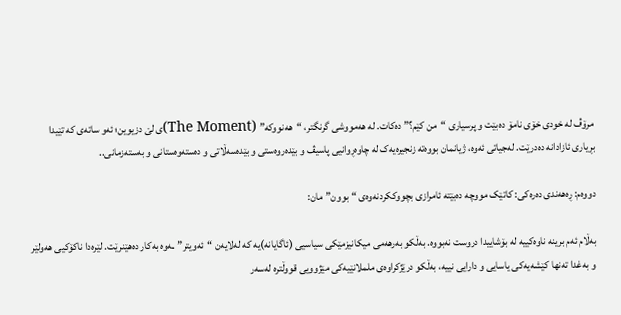مرۆڤ لە خودی خۆی نامۆ دەبێت و پرسیاری “من کێم؟” دەکات. لە هەمووشی گرنگتر، “هەنووکە” (The Moment)ی لێ دزیوین؛ ئەو ساتەی کە تێیدا بڕیاری ئازادانە دەدرێت. لەجیاتی ئەوە، ژیانمان بووەتە زنجیرەیەک لە چاوەڕوانیی پاسیڤ و بێدەروەستی و بێدەسەڵاتی و دەستەوەستانی و بەستەزمانی..

دووەم: ڕەهەندی دەرەکی: کاتێک مووچە دەبێتە ئامرازی بچووککردنەوەی “بوون”مان:

بەڵام ئەم برینە ناوەکییە لە بۆشاییدا دروست نەبووە. بەڵکو بەرهەمی میکانیزمێکی سیاسیی (ئاگایانە)یە کە لەلایەن “ئەویتر”ـەوە بەکار دەهێنرێت. لێرەدا ناکۆکیی هەولێر و بەغدا تەنها کێشەیەکی یاسایی و دارایی نییە، بەڵکو درێژکراوەی ململانێیەکی مێژوویی قووڵترە لەسەر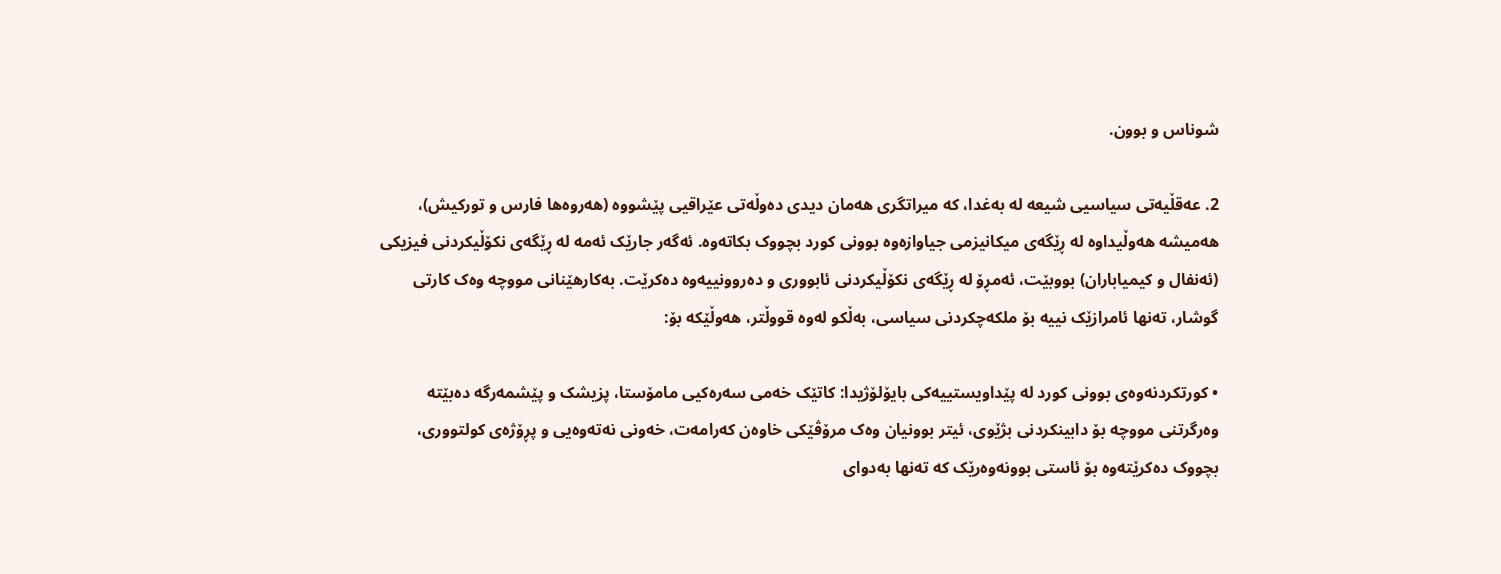شوناس و بوون.

2. عەقڵیەتی سیاسیی شیعە لە بەغدا، کە میراتگری هەمان دیدی دەوڵەتی عێراقیی پێشووە (هەروەها فارس و تورکیش)، هەمیشە هەوڵیداوە لە ڕێگەی میکانیزمی جیاوازەوە بوونی کورد بچووک بکاتەوە. ئەگەر جارێک ئەمە لە ڕێگەی نکۆڵیکردنی فیزیکی (ئەنفال و کیمیاباران) بووبێت، ئەمڕۆ لە ڕێگەی نکۆڵیکردنی ئابووری و دەروونییەوە دەکرێت. بەکارهێنانی مووچە وەک کارتی گوشار، تەنها ئامرازێک نییە بۆ ملکەچکردنی سیاسی، بەڵکو لەوە قووڵتر، هەوڵێکە بۆ:

• کورتکردنەوەی بوونی کورد لە پێداویستییەکی بایۆلۆژیدا: کاتێک خەمی سەرەکیی مامۆستا، پزیشک و پێشمەرگە دەبێتە وەرگرتنی مووچە بۆ دابینکردنی بژێوی، ئیتر بوونیان وەک مرۆڤێکی خاوەن کەرامەت، خەونی نەتەوەیی و پڕۆژەی کولتووری، بچووک دەکرێتەوە بۆ ئاستی بوونەوەرێک کە تەنها بەدوای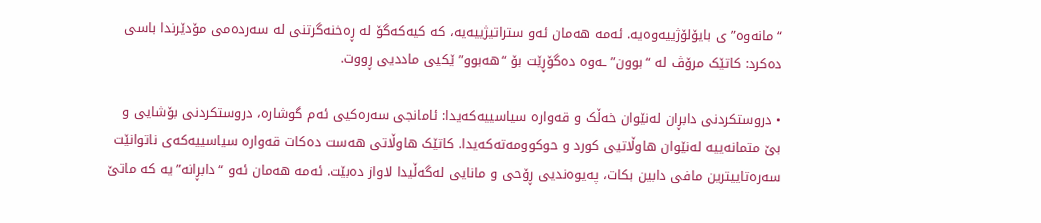“مانەوە”ی بایۆلۆژییەوەیە. ئەمە هەمان ئەو ستراتیژییەیە، کە كیەكەگۆ لە ڕەخنەگرتنی لە سەردەمی مۆدێرندا باسی دەکرد: کاتێک مرۆڤ لە “بوون”ـەوە دەگۆڕێت بۆ “هەبوو”ێكیی ماددیی ڕووت.

• دروستکردنی دابڕان لەنێوان خەڵک و قەوارە سیاسییەکەیدا: ئامانجی سەرەکیی ئەم گوشارە، دروستکردنی بۆشایی و بێ متمانەییە لەنێوان هاوڵاتیی کورد و حوكوومەتەکەیدا. کاتێک هاوڵاتی هەست دەکات قەوارە سیاسییەکەی ناتوانێت سەرەتاییترین مافی دابین بکات، پەیوەندیی ڕۆحی و مانایی لەگەڵیدا لاواز دەبێت. ئەمە هەمان ئەو “دابڕانە”یە کە ماتێ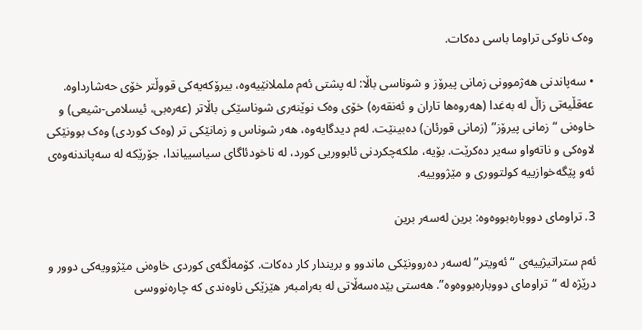وەک ناوکی تراوما باسی دەکات.

• سەپاندنی هەژموونی زمانی پیرۆز و شوناسی باڵا: لە پشتی ئەم ململانێیەوە، بیرۆکەیەکی قووڵتر خۆی حەشارداوە. عەقڵیەتی زاڵ لە بەغدا (هەروەها تاران و ئەنقەرە) خۆی وەک نوێنەری شوناسێکی باڵاتر (عەرەبی، ئیسلامی-شیعی) و خاوەنی “زمانی پیرۆز” (زمانی قورئان) دەبینێت. لەم دیدگایەوە، هەر شوناس و زمانێکی تر (وەک کوردی) وەک بوونێکی لاوەکی و ناتەواو سەیر دەکرێت. بۆیە، ملکەچکردنی ئابووریی کورد، لە ناخودئاگای سیاسییاندا، جۆرێکە لە سەپاندنەوەی ئەو پێگەخوازییە کولتووری و مێژووییە.

3. تراومای دووبارەبووەوە: برین لەسەر برین

ئەم ستراتیژییەی “ئەویتر” لەسەر دەروونێکی ماندوو و بریندار کار دەکات. کۆمەڵگەی کوردی خاوەنی مێژوویەکی دوور و درێژە لە “تراومای دووبارەبووەوە”. هەستی بێدەسەڵاتی لە بەرامبەر هێزێکی ناوەندی کە چارەنووسی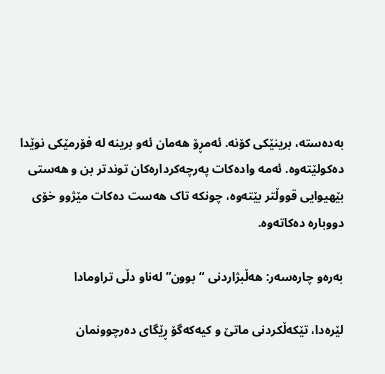بەدەستە، برینێکی کۆنە. ئەمڕۆ هەمان ئەو برینە لە فۆرمێکی نوێدا دەکولێتەوە. ئەمە وادەکات پەرچەکردارەکان توندتر بن و هەستی بێهیوایی قووڵتر بێتەوە، چونکە تاک هەست دەکات مێژوو خۆی دووبارە دەکاتەوە.

بەرەو چارەسەر: هەڵبژاردنی “بوون” لەناو دڵی تراومادا

لێرەدا، تێکەڵکردنی ماتێ و كیەكەگۆ ڕێگای دەرچوونمان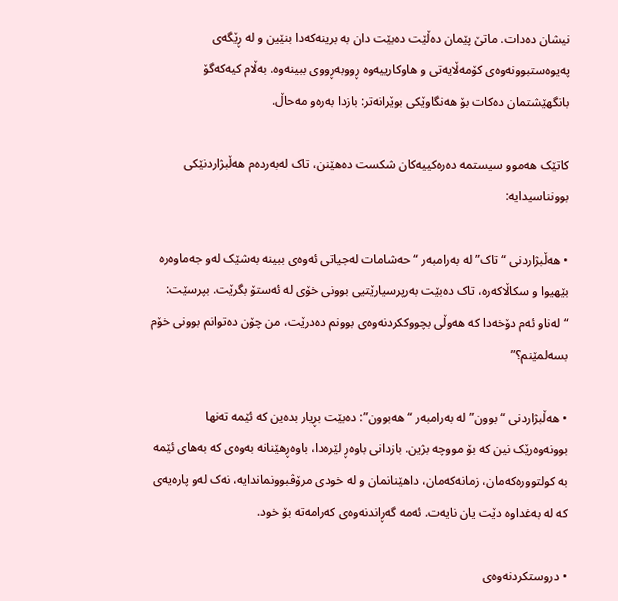نیشان دەدات. ماتێ پێمان دەڵێت دەبێت دان بە برینەکەدا بنێین و لە ڕێگەی پەیوەستبوونەوەی کۆمەڵایەتی و هاوکارییەوە ڕووبەڕووی ببینەوە. بەڵام كیەكەگۆ بانگهێشتمان دەکات بۆ هەنگاوێکی بوێرانەتر: بازدا بەرەو مەحاڵ.

کاتێک هەموو سیستمە دەرەکییەکان شکست دەهێنن، تاک لەبەردەم هەڵبژاردنێکی بوونناسیدایە:

• هەڵبژاردنی “تاک” لە بەرامبەر “حەشامات لەجیاتی ئەوەی ببینە بەشێک لەو جەماوەرە بێهیوا و سکاڵاکەرە، تاک دەبێت بەرپرسیارێتیی بوونی خۆی لە ئەستۆ بگرێت. بپرسێت: “لەناو ئەم دۆخەدا کە هەوڵی بچووککردنەوەی بوونم دەدرێت، من چۆن دەتوانم بوونی خۆم بسەلمێنم؟”

• هەڵبژاردنی “بوون” لە بەرامبەر “هەبوون”: دەبێت بڕیار بدەین کە ئێمە تەنها بوونەوەرێک نین کە بۆ مووچە بژین. بازدانی باوەڕ لێرەدا، باوەڕهێنانە بەوەی کە بەهای ئێمە بە کولتوورەکەمان، زمانەکەمان، داهێنانمان و لە خودی مرۆڤبوونماندایە، نەک لەو پارەیەی کە لە بەغداوە دێت یان نایەت. ئەمە گەڕاندنەوەی کەرامەتە بۆ خود.

• دروستکردنەوەی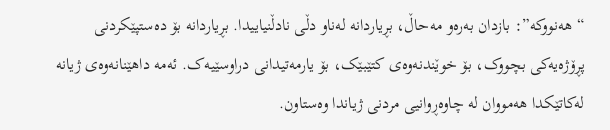“هەنووکە”: بازدان بەرەو مەحاڵ، بڕیاردانە لەناو دڵی نادڵنیاییدا. بڕیاردانە بۆ دەستپێکردنی پڕۆژەیەکی بچووک، بۆ خوێندنەوەی کتێبێک، بۆ یارمەتیدانی دراوسێیەک. ئەمە داهێنانەوەی ژیانە لەکاتێکدا هەمووان لە چاوەڕوانیی مردنی ژیاندا وەستاون.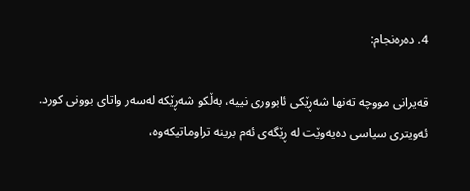4. دەرەنجام:

قەیرانی مووچە تەنها شەڕێکی ئابووری نییە، بەڵکو شەڕێکە لەسەر واتای بوونی کورد. ئەویتری سیاسی دەیەوێت لە ڕێگەی ئەم برینە تراوماتیکەوە،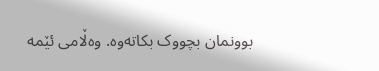بوونمان بچووک بکاتەوە. وەڵامی ئێمە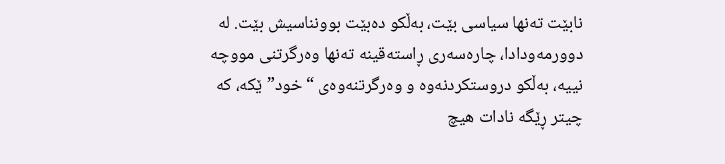نابێت تەنها سیاسی بێت، بەڵکو دەبێت بوونناسیش بێت. لە دوورمەودادا، چارەسەری ڕاستەقینە تەنها وەرگرتنی مووچە نییە، بەڵکو دروستکردنەوە و وەرگرتنەوەی “خود”ێکە، کە چیتر ڕێگە نادات هیچ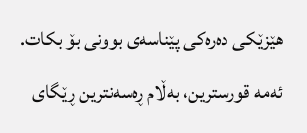هێزێکی دەرەکی پێناسەی بوونی بۆ بکات. ئەمە قورسترین، بەڵام ڕەسەنترین ڕێگای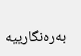بەرەنگارییە